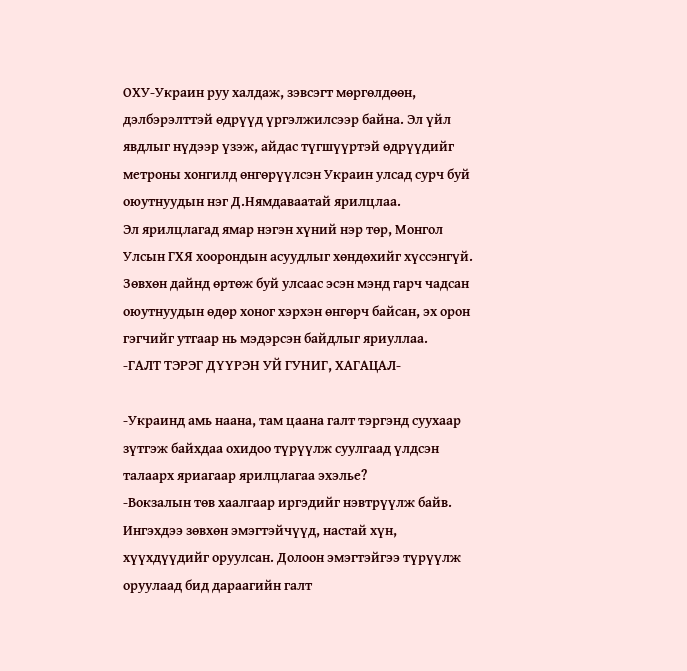ОХУ-Украин руу халдаж, зэвсэгт мөргөлдөөн, дэлбэрэлттэй өдрүүд үргэлжилсээр байна. Эл үйл явдлыг нүдээр үзэж, айдас түгшүүртэй өдрүүдийг метроны хонгилд өнгөрүүлсэн Украин улсад сурч буй оюутнуудын нэг Д.Нямдаваатай ярилцлаа.
Эл ярилцлагад ямар нэгэн хүний нэр төр, Монгол Улсын ГХЯ хоорондын асуудлыг хөндөхийг хүссэнгүй. Зөвхөн дайнд өртөж буй улсаас эсэн мэнд гарч чадсан оюутнуудын өдөр хоног хэрхэн өнгөрч байсан, эх орон гэгчийг утгаар нь мэдэрсэн байдлыг яриуллаа.
-ГАЛТ ТЭРЭГ ДҮҮРЭН УЙ ГУНИГ, ХАГАЦАЛ-

-Украинд амь наана, там цаана галт тэргэнд суухаар зүтгэж байхдаа охидоо түрүүлж суулгаад үлдсэн талаарх яриагаар ярилцлагаа эхэлье?
-Вокзалын төв хаалгаар иргэдийг нэвтрүүлж байв. Ингэхдээ зөвхөн эмэгтэйчүүд, настай хүн, хүүхдүүдийг оруулсан. Долоон эмэгтэйгээ түрүүлж оруулаад бид дараагийн галт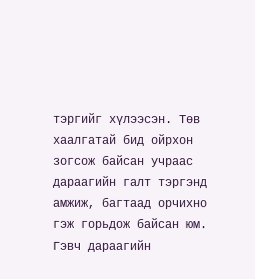тэргийг хүлээсэн. Төв хаалгатай бид ойрхон зогсож байсан учраас дараагийн галт тэргэнд амжиж, багтаад орчихно гэж горьдож байсан юм. Гэвч дараагийн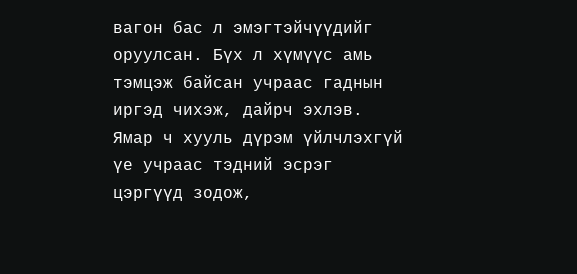вагон бас л эмэгтэйчүүдийг оруулсан. Бүх л хүмүүс амь тэмцэж байсан учраас гаднын иргэд чихэж, дайрч эхлэв. Ямар ч хууль дүрэм үйлчлэхгүй үе учраас тэдний эсрэг цэргүүд зодож,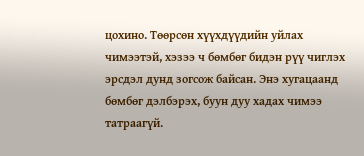цохино. Төөрсөн хүүхдүүдийн уйлах чимээтэй, хэзээ ч бөмбөг бидэн рүү чиглэх эрсдэл дунд зогсож байсан. Энэ хугацаанд бөмбөг дэлбэрэх, буун дуу хадах чимээ татраагүй.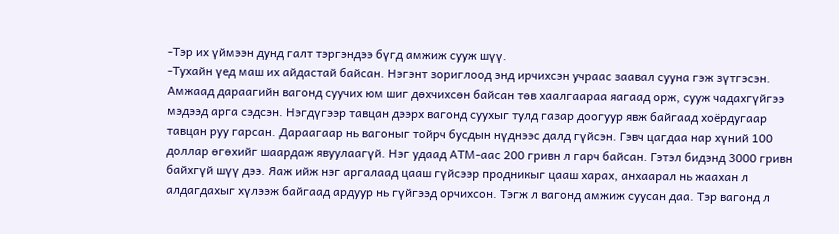-Тэр их үймээн дунд галт тэргэндээ бүгд амжиж сууж шүү.
-Тухайн үед маш их айдастай байсан. Нэгэнт зориглоод энд ирчихсэн учраас заавал сууна гэж зүтгэсэн. Амжаад дараагийн вагонд суучих юм шиг дөхчихсөн байсан төв хаалгаараа яагаад орж, сууж чадахгүйгээ мэдээд арга сэдсэн. Нэгдүгээр тавцан дээрх вагонд суухыг тулд газар доогуур явж байгаад хоёрдугаар тавцан руу гарсан. Дараагаар нь вагоныг тойрч бусдын нүднээс далд гүйсэн. Гэвч цагдаа нар хүний 100 доллар өгөхийг шаардаж явуулаагүй. Нэг удаад АТМ-аас 200 гривн л гарч байсан. Гэтэл бидэнд 3000 гривн байхгүй шүү дээ. Яаж ийж нэг аргалаад цааш гүйсээр продникыг цааш харах, анхаарал нь жаахан л алдагдахыг хүлээж байгаад ардуур нь гүйгээд орчихсон. Тэгж л вагонд амжиж суусан даа. Тэр вагонд л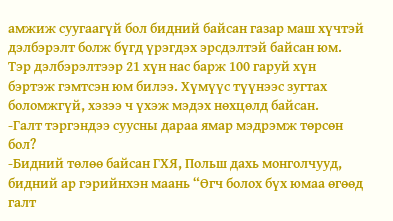амжиж суугаагүй бол бидний байсан газар маш хүчтэй дэлбэрэлт болж бүгд үрэгдэх эрсдэлтэй байсан юм. Тэр дэлбэрэлтээр 21 хүн нас барж 100 гаруй хүн бэртэж гэмтсэн юм билээ. Хүмүүс түүнээс зугтах боломжгүй, хэзээ ч үхэж мэдэх нөхцөлд байсан.
-Галт тэргэндээ суусны дараа ямар мэдрэмж төрсөн бол?
-Бидний төлөө байсан ГХЯ, Польш дахь монголчууд, бидний ар гэрийнхэн маань “Өгч болох бүх юмаа өгөөд галт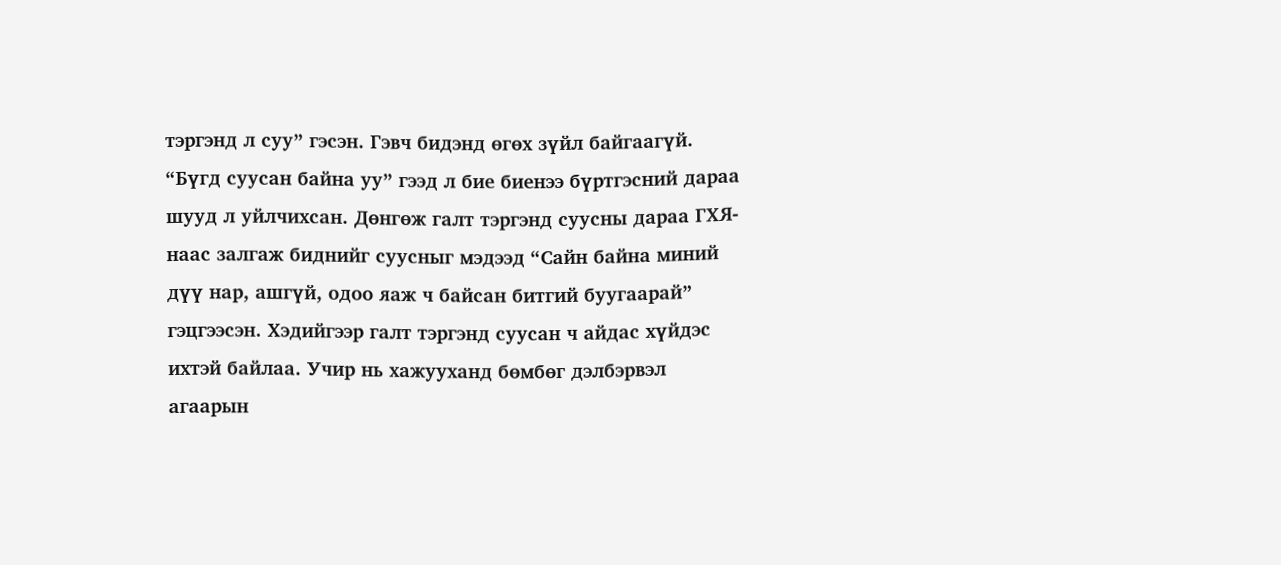тэргэнд л суу” гэсэн. Гэвч бидэнд өгөх зүйл байгаагүй.
“Бүгд суусан байна уу” гээд л бие биенээ бүртгэсний дараа шууд л уйлчихсан. Дөнгөж галт тэргэнд суусны дараа ГХЯ-наас залгаж биднийг суусныг мэдээд “Сайн байна миний дүү нар, ашгүй, одоо яаж ч байсан битгий буугаарай” гэцгээсэн. Хэдийгээр галт тэргэнд суусан ч айдас хүйдэс ихтэй байлаа. Учир нь хажууханд бөмбөг дэлбэрвэл агаарын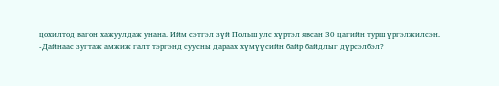цохилтод вагон хажуулдаж унана. Ийм сэтгэл зүй Польш улс хүртэл явсан 30 цагийн турш үргэлжилсэн.
-Дайнаас зугтаж амжиж галт тэргэнд суусны дараах хүмүүсийн байр байдлыг дүрсэлбэл?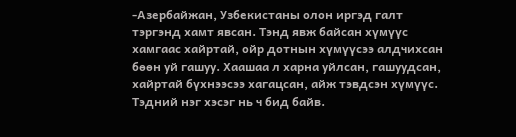-Азербайжан, Узбекистаны олон иргэд галт тэргэнд хамт явсан. Тэнд явж байсан хүмүүс хамгаас хайртай, ойр дотнын хүмүүсээ алдчихсан бөөн уй гашуу. Хаашаа л харна уйлсан, гашуудсан, хайртай бүхнээсээ хагацсан, айж тэвдсэн хүмүүс. Тэдний нэг хэсэг нь ч бид байв.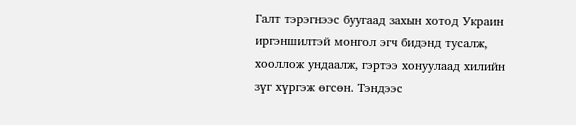Галт тэрэгнээс буугаад захын хотод Украин иргэншилтэй монгол эгч бидэнд тусалж, хооллож ундаалж, гэртээ хонуулаад хилийн зүг хүргэж өгсөн. Тэндээс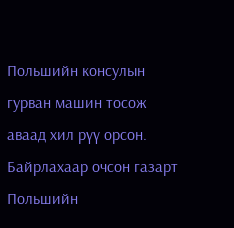Польшийн консулын гурван машин тосож аваад хил рүү орсон. Байрлахаар очсон газарт Польшийн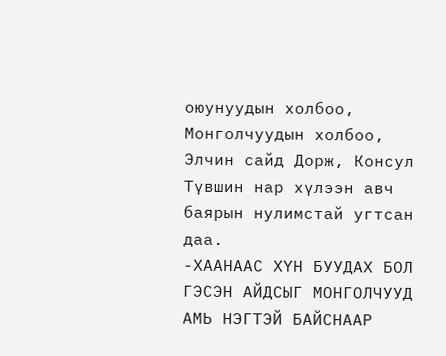оюунуудын холбоо, Монголчуудын холбоо, Элчин сайд Дорж, Консул Түвшин нар хүлээн авч баярын нулимстай угтсан даа.
-ХААНААС ХҮН БУУДАХ БОЛ ГЭСЭН АЙДСЫГ МОНГОЛЧУУД АМЬ НЭГТЭЙ БАЙСНААР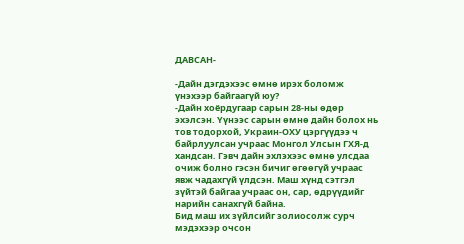ДАВСАН-

-Дайн дэгдэхээс өмнө ирэх боломж үнэхээр байгаагүй юу?
-Дайн хоёрдугаар сарын 28-ны өдөр эхэлсэн. Үүнээс сарын өмнө дайн болох нь тов тодорхой, Украин-ОХУ цэргүүдээ ч байрлуулсан учраас Монгол Улсын ГХЯ-д хандсан. Гэвч дайн эхлэхээс өмнө улсдаа очиж болно гэсэн бичиг өгөөгүй учраас явж чадахгүй үлдсэн. Маш хүнд сэтгэл зүйтэй байгаа учраас он, сар, өдрүүдийг нарийн санахгүй байна.
Бид маш их зүйлсийг золиосолж сурч мэдэхээр очсон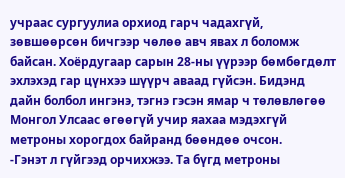учраас сургуулиа орхиод гарч чадахгүй, зөвшөөрсөн бичгээр чөлөө авч явах л боломж байсан. Хоёрдугаар сарын 28-ны үүрээр бөмбөгдөлт эхлэхэд гар цүнхээ шүүрч аваад гүйсэн. Бидэнд дайн болбол ингэнэ, тэгнэ гэсэн ямар ч төлөвлөгөө Монгол Улсаас өгөөгүй учир яахаа мэдэхгүй метроны хорогдох байранд бөөндөө очсон.
-Гэнэт л гүйгээд орчихжээ. Та бүгд метроны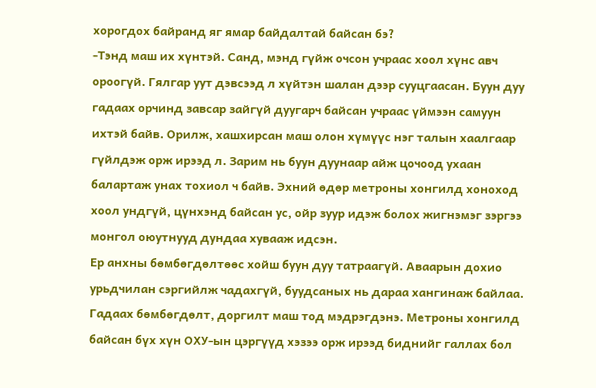хорогдох байранд яг ямар байдалтай байсан бэ?
-Тэнд маш их хүнтэй. Санд, мэнд гүйж очсон учраас хоол хүнс авч ороогүй. Гялгар уут дэвсээд л хүйтэн шалан дээр сууцгаасан. Буун дуу гадаах орчинд завсар зайгүй дуугарч байсан учраас үймээн самуун ихтэй байв. Орилж, хашхирсан маш олон хүмүүс нэг талын хаалгаар гүйлдэж орж ирээд л. Зарим нь буун дуунаар айж цочоод ухаан балартаж унах тохиол ч байв. Эхний өдөр метроны хонгилд хоноход хоол ундгүй, цүнхэнд байсан ус, ойр зуур идэж болох жигнэмэг зэргээ монгол оюутнууд дундаа хувааж идсэн.
Ер анхны бөмбөгдөлтөөс хойш буун дуу татраагүй. Аваарын дохио урьдчилан сэргийлж чадахгүй, буудсаных нь дараа хангинаж байлаа. Гадаах бөмбөгдөлт, доргилт маш тод мэдрэгдэнэ. Метроны хонгилд байсан бүх хүн ОХУ-ын цэргүүд хэзээ орж ирээд биднийг галлах бол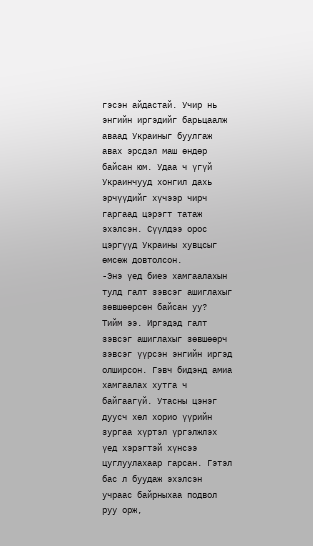гэсэн айдастай. Учир нь энгийн иргэдийг барьцаалж аваад Украиныг буулгаж авах эрсдэл маш өндөр байсан юм. Удаа ч үгүй Украинчууд хонгил дахь эрчүүдийг хүчээр чирч гаргаад цэрэгт татаж эхэлсэн. Сүүлдээ орос цэргүүд Украины хувцсыг өмсөж довтолсон.
-Энэ үед биеэ хамгаалахын тулд галт зэвсэг ашиглахыг зөвшөөрсөн байсан уу?
Тийм ээ. Иргэдэд галт зэвсэг ашиглахыг зөвшөөрч зэвсэг үүрсэн энгийн иргэд олширсон. Гэвч бидэнд амиа хамгаалах хутга ч байгаагүй. Утасны цэнэг дуусч хөл хорио үүрийн зургаа хүртэл үргэлжлэх үед хэрэгтэй хүнсээ цуглуулахаар гарсан. Гэтэл бас л буудаж эхэлсэн учраас байрныхаа подвол руу орж,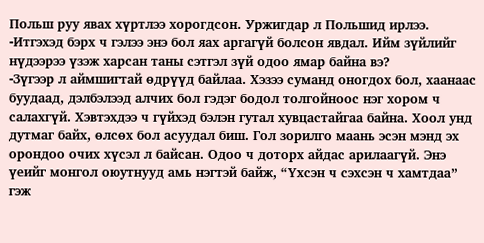Польш руу явах хүртлээ хорогдсон. Уржигдар л Польшид ирлээ.
-Итгэхэд бэрх ч гэлээ энэ бол яах аргагүй болсон явдал. Ийм зүйлийг нүдээрээ үзэж харсан таны сэтгэл зүй одоо ямар байна вэ?
-Зүгээр л аймшигтай өдрүүд байлаа. Хэзээ суманд оногдох бол, хаанаас буудаад, дэлбэлээд алчих бол гэдэг бодол толгойноос нэг хором ч салахгүй. Хэвтэхдээ ч гүйхэд бэлэн гутал хувцастайгаа байна. Хоол унд дутмаг байх, өлсөх бол асуудал биш. Гол зорилго маань эсэн мэнд эх орондоо очих хүсэл л байсан. Одоо ч доторх айдас арилаагүй. Энэ үеийг монгол оюутнууд амь нэгтэй байж, “Үхсэн ч сэхсэн ч хамтдаа” гэж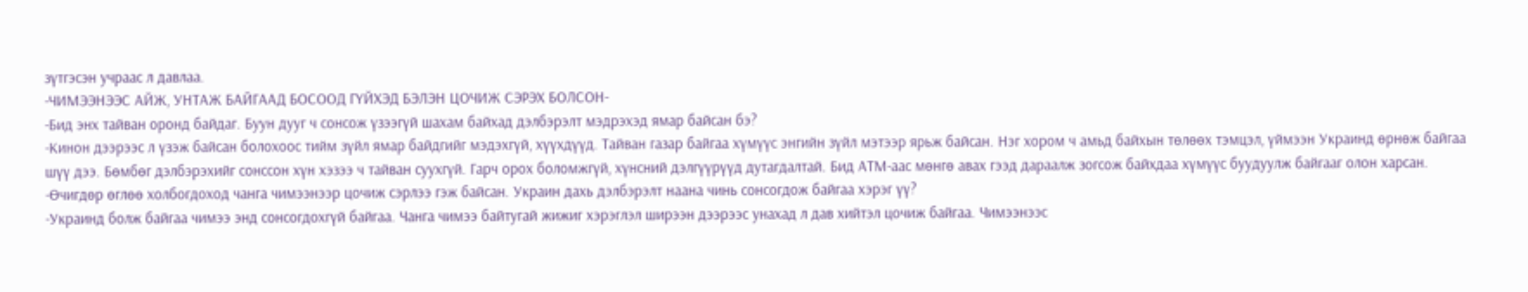зүтгэсэн учраас л давлаа.
-ЧИМЭЭНЭЭС АЙЖ, УНТАЖ БАЙГААД БОСООД ГҮЙХЭД БЭЛЭН ЦОЧИЖ СЭРЭХ БОЛСОН-
-Бид энх тайван оронд байдаг. Буун дууг ч сонсож үзээгүй шахам байхад дэлбэрэлт мэдрэхэд ямар байсан бэ?
-Кинон дээрээс л үзэж байсан болохоос тийм зүйл ямар байдгийг мэдэхгүй, хүүхдүүд. Тайван газар байгаа хүмүүс энгийн зүйл мэтээр ярьж байсан. Нэг хором ч амьд байхын төлөөх тэмцэл, үймээн Украинд өрнөж байгаа шүү дээ. Бөмбөг дэлбэрэхийг сонссон хүн хэзээ ч тайван суухгүй. Гарч орох боломжгүй, хүнсний дэлгүүрүүд дутагдалтай. Бид АТМ-аас мөнгө авах гээд дараалж зогсож байхдаа хүмүүс буудуулж байгааг олон харсан.
-Өчигдөр өглөө холбогдоход чанга чимээнээр цочиж сэрлээ гэж байсан. Украин дахь дэлбэрэлт наана чинь сонсогдож байгаа хэрэг үү?
-Украинд болж байгаа чимээ энд сонсогдохгүй байгаа. Чанга чимээ байтугай жижиг хэрэглэл ширээн дээрээс унахад л дав хийтэл цочиж байгаа. Чимээнээс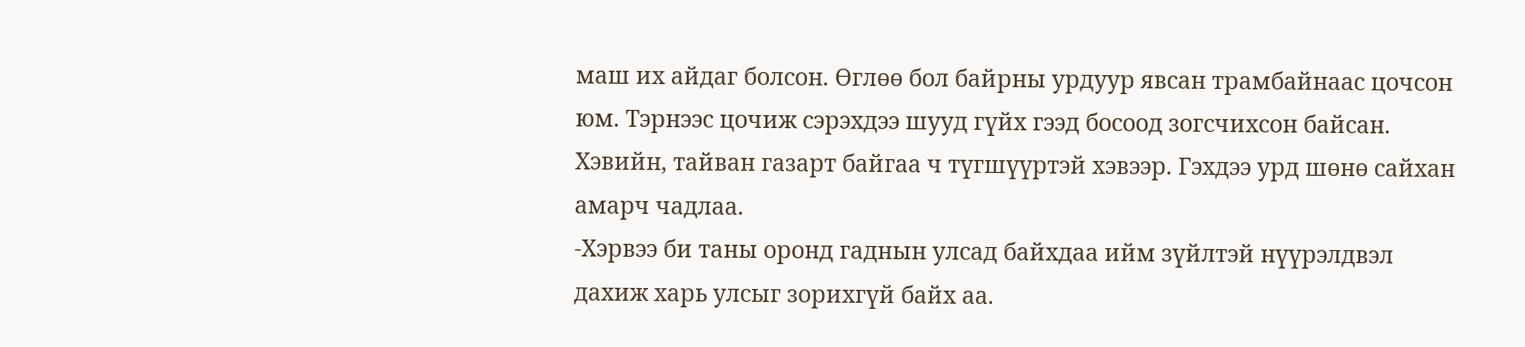маш их айдаг болсон. Өглөө бол байрны урдуур явсан трамбайнаас цочсон юм. Тэрнээс цочиж сэрэхдээ шууд гүйх гээд босоод зогсчихсон байсан. Хэвийн, тайван газарт байгаа ч түгшүүртэй хэвээр. Гэхдээ урд шөнө сайхан амарч чадлаа.
-Хэрвээ би таны оронд гаднын улсад байхдаа ийм зүйлтэй нүүрэлдвэл дахиж харь улсыг зорихгүй байх аа.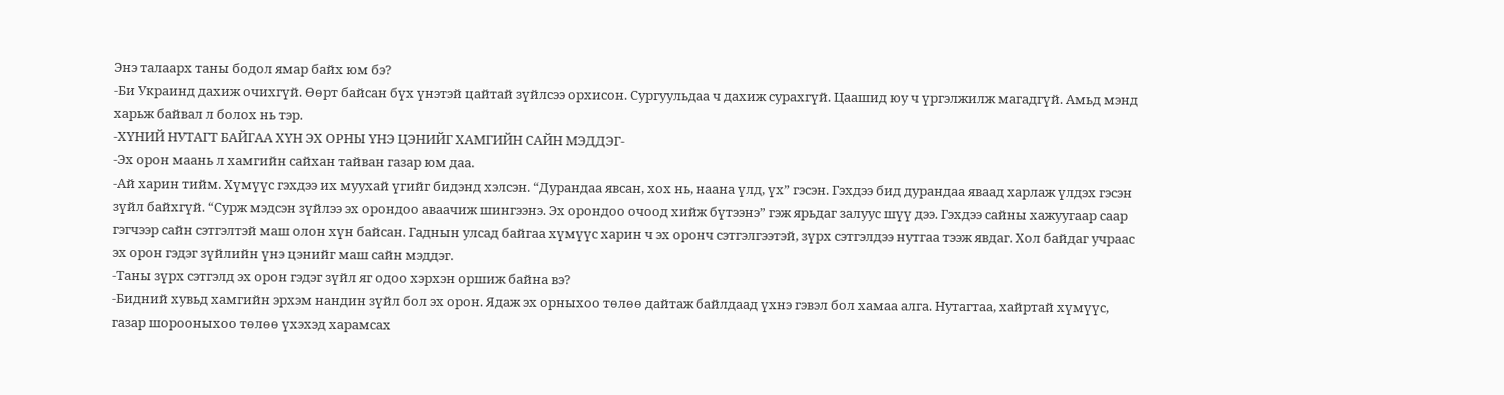Энэ талаарх таны бодол ямар байх юм бэ?
-Би Украинд дахиж очихгүй. Өөрт байсан бүх үнэтэй цайтай зүйлсээ орхисон. Сургуульдаа ч дахиж сурахгүй. Цаашид юу ч үргэлжилж магадгүй. Амьд мэнд харьж байвал л болох нь тэр.
-ХҮНИЙ НУТАГТ БАЙГАА ХҮН ЭХ ОРНЫ ҮНЭ ЦЭНИЙГ ХАМГИЙН САЙН МЭДДЭГ-
-Эх орон маань л хамгийн сайхан тайван газар юм даа.
-Ай харин тийм. Хүмүүс гэхдээ их муухай үгийг бидэнд хэлсэн. “Дурандаа явсан, хох нь, наана үлд, үх” гэсэн. Гэхдээ бид дурандаа яваад харлаж үлдэх гэсэн зүйл байхгүй. “Сурж мэдсэн зүйлээ эх орондоо аваачиж шингээнэ. Эх орондоо очоод хийж бүтээнэ” гэж ярьдаг залуус шүү дээ. Гэхдээ сайны хажуугаар саар гэгчээр сайн сэтгэлтэй маш олон хүн байсан. Гаднын улсад байгаа хүмүүс харин ч эх оронч сэтгэлгээтэй, зүрх сэтгэлдээ нутгаа тээж явдаг. Хол байдаг учраас эх орон гэдэг зүйлийн үнэ цэнийг маш сайн мэддэг.
-Таны зүрх сэтгэлд эх орон гэдэг зүйл яг одоо хэрхэн оршиж байна вэ?
-Бидний хувьд хамгийн эрхэм нандин зүйл бол эх орон. Ядаж эх орныхоо төлөө дайтаж байлдаад үхнэ гэвэл бол хамаа алга. Нутагтаа, хайртай хүмүүс, газар шорооныхоо төлөө үхэхэд харамсах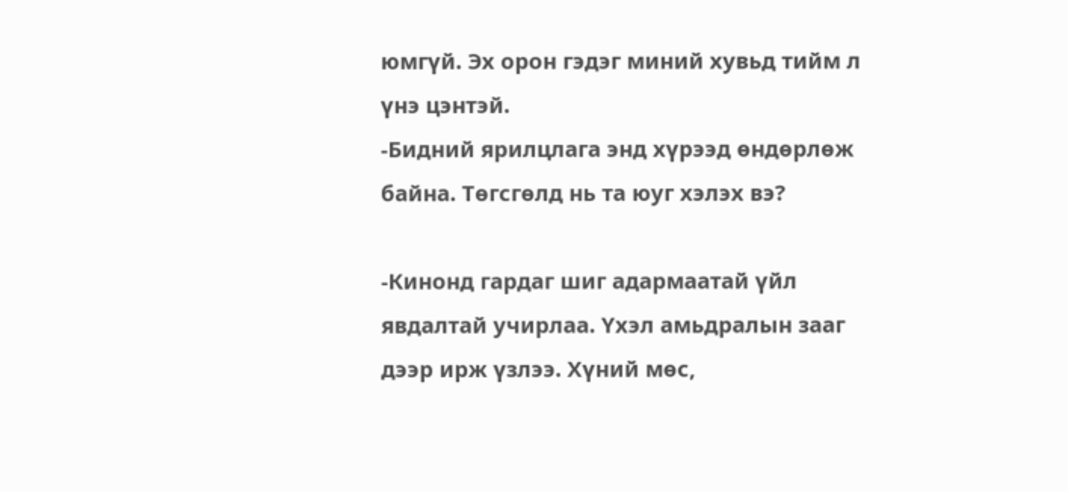юмгүй. Эх орон гэдэг миний хувьд тийм л үнэ цэнтэй.
-Бидний ярилцлага энд хүрээд өндөрлөж байна. Төгсгөлд нь та юуг хэлэх вэ?

-Кинонд гардаг шиг адармаатай үйл явдалтай учирлаа. Үхэл амьдралын зааг дээр ирж үзлээ. Хүний мөс,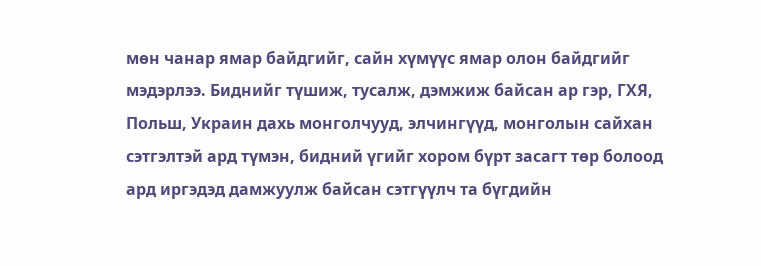мөн чанар ямар байдгийг, сайн хүмүүс ямар олон байдгийг мэдэрлээ. Биднийг түшиж, тусалж, дэмжиж байсан ар гэр, ГХЯ, Польш, Украин дахь монголчууд, элчингүүд, монголын сайхан сэтгэлтэй ард түмэн, бидний үгийг хором бүрт засагт төр болоод ард иргэдэд дамжуулж байсан сэтгүүлч та бүгдийн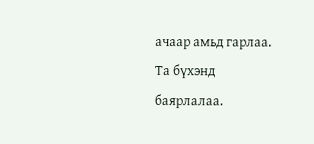ачаар амьд гарлаа. Та бүхэнд баярлалаа.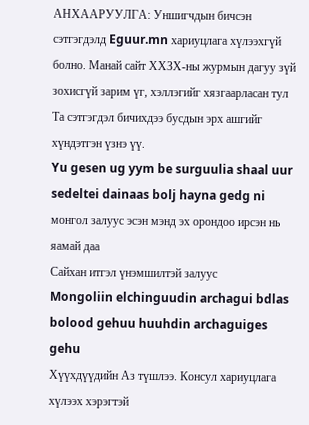АНХААРУУЛГА: Уншигчдын бичсэн сэтгэгдэлд Eguur.mn хариуцлага хүлээхгүй болно. Манай сайт ХХЗХ-ны журмын дагуу зүй зохисгүй зарим үг, хэллэгийг хязгаарласан тул Та сэтгэгдэл бичихдээ бусдын эрх ашгийг хүндэтгэн үзнэ үү.
Yu gesen ug yym be surguulia shaal uur sedeltei dainaas bolj hayna gedg ni
монгол залуус эсэн мэнд эх орондоо ирсэн нь яамай даа
Сайхан итгэл үнэмшилтэй залуус
Mongoliin elchinguudin archagui bdlas bolood gehuu huuhdin archaguiges gehu
Хүүхдүүдийн Аз түшлээ. Консул хариуцлага хүлээх хэрэгтэй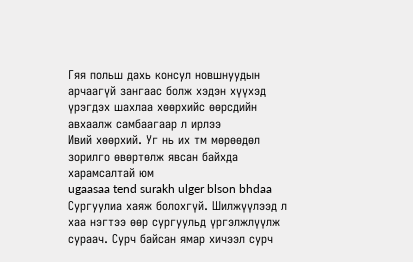Гяя польш дахь консул новшнуудын арчаагүй зангаас болж хэдэн хүүхэд үрэгдэх шахлаа хөөрхийс өөрсдийн авхаалж самбаагаар л ирлээ
Ивий хөөрхий. Уг нь их тм мөрөөдөл зорилго өвөртөлж явсан байхда харамсалтай юм
ugaasaa tend surakh ulger blson bhdaa
Сургуулиа хаяж болохгүй. Шилжүүлээд л хаа нэгтээ өөр сургуульд үргэлжлүүлж сураач. Сурч байсан ямар хичээл сурч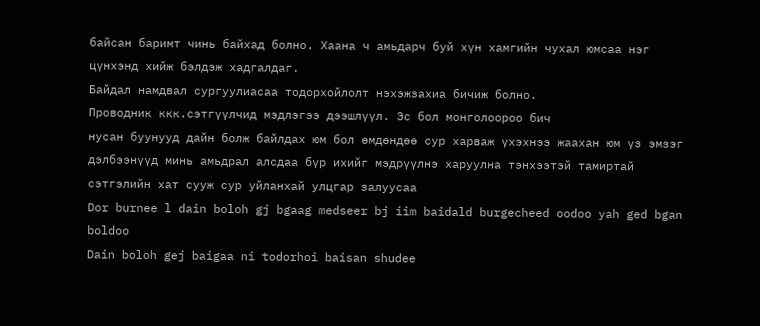байсан баримт чинь байхад болно. Хаана ч амьдарч буй хүн хамгийн чухал юмсаа нэг цүнхэнд хийж бэлдэж хадгалдаг.
Байдал намдвал сургуулиасаа тодорхойлолт нэхэжзахиа бичиж болно.
Проводник ккк.сэтгүүлчид мэдлэгээ дээшлүүл. Эс бол монголоороо бич
нусан буунууд дайн болж байлдах юм бол өмдөндөө сур харваж үхэхнээ жаахан юм үз эмзэг дэлбээнүүд минь амьдрал алсдаа бүр ихийг мэдрүүлнэ харуулна тэнхээтэй тамиртай сэтгэлийн хат сууж сур уйланхай улцгар залуусаа
Dor burnee l dain boloh gj bgaag medseer bj iim baidald burgecheed oodoo yah ged bgan boldoo
Dain boloh gej baigaa ni todorhoi baisan shudee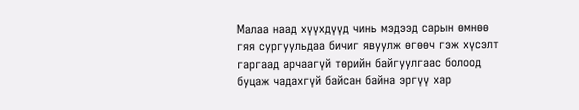Малаа наад хүүхдүүд чинь мэдээд сарын өмнөө гяя сургуульдаа бичиг явуулж өгөөч гэж хүсэлт гаргаад арчаагүй төрийн байгуулгаас болоод буцаж чадахгүй байсан байна эргүү хар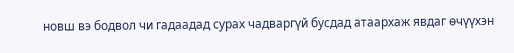новш вэ бодвол чи гадаадад сурах чадваргүй бусдад атаархаж явдаг өчүүхэн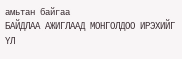амьтан байгаа
БАЙДЛАА АЖИГЛААД МОНГОЛДОО ИРЭХИЙГ ҮЛ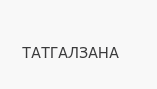ТАТГАЛЗАНА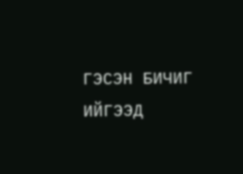ГЭСЭН БИЧИГ ИЙГЭЭД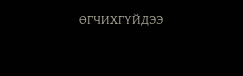ӨГЧИХГҮЙДЭЭ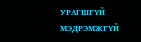УРАГШГҮЙ МЭДРЭМЖГҮЙ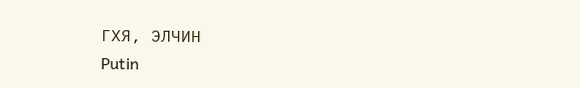ГХЯ, ЭЛЧИН
Putin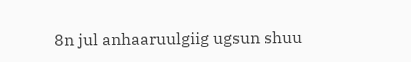8n jul anhaaruulgiig ugsun shuu